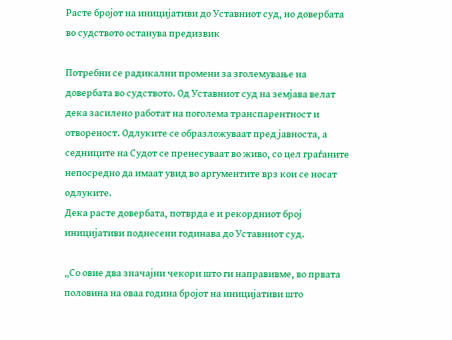Расте бројот на иницијативи до Уставниот суд, но довербата во судството останува предизвик

Потребни се радикални промени за зголемување на довербата во судството. Од Уставниот суд на земјава велат дека засилено работат на поголема транспарентност и отвореност. Одлуките се образложуваат пред јавноста, а седниците на Судот се пренесуваат во живо, со цел граѓаните непосредно да имаат увид во аргументите врз кои се носат одлуките.
Дека расте довербата, потврда е и рекордниот број иницијативи поднесени годинава до Уставниот суд.

„Со овие два значајни чекори што ги направивме, во првата половина на оваа година бројот на иницијативи што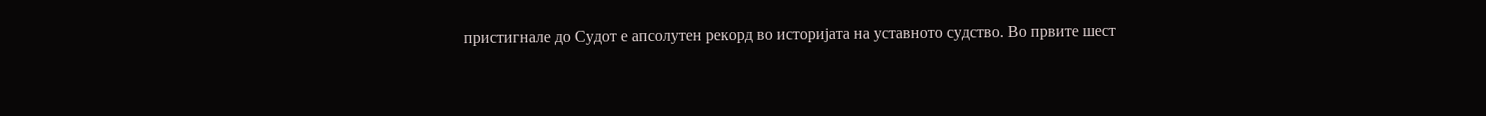пристигнале до Судот е апсолутен рекорд во историјата на уставното судство. Во првите шест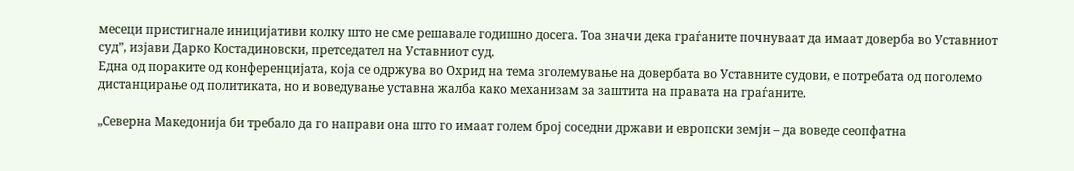месеци пристигнале иницијативи колку што не сме решавале годишно досега. Тоа значи дека граѓаните почнуваат да имаат доверба во Уставниот суд”, изјави Дарко Костадиновски, претседател на Уставниот суд.
Една од пораките од конференцијата, која се одржува во Охрид на тема зголемување на довербата во Уставните судови, е потребата од поголемо дистанцирање од политиката, но и воведување уставна жалба како механизам за заштита на правата на граѓаните.

„Северна Македонија би требало да го направи она што го имаат голем број соседни држави и европски земји – да воведе сеопфатна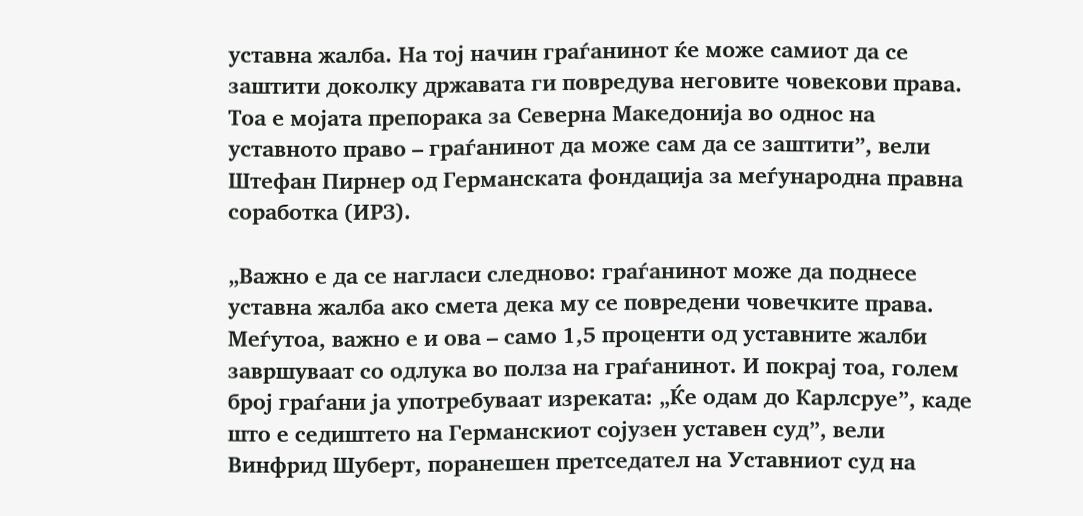уставна жалба. На тој начин граѓанинот ќе може самиот да се заштити доколку државата ги повредува неговите човекови права. Тоа е мојата препорака за Северна Македонија во однос на уставното право – граѓанинот да може сам да се заштити”, вели Штефан Пирнер од Германската фондација за меѓународна правна соработка (ИРЗ).

„Важно е да се нагласи следново: граѓанинот може да поднесе уставна жалба ако смета дека му се повредени човечките права. Меѓутоа, важно е и ова – само 1,5 проценти од уставните жалби завршуваат со одлука во полза на граѓанинот. И покрај тоа, голем број граѓани ја употребуваат изреката: „Ќе одам до Карлсруе”, каде што е седиштето на Германскиот сојузен уставен суд”, вели Винфрид Шуберт, поранешен претседател на Уставниот суд на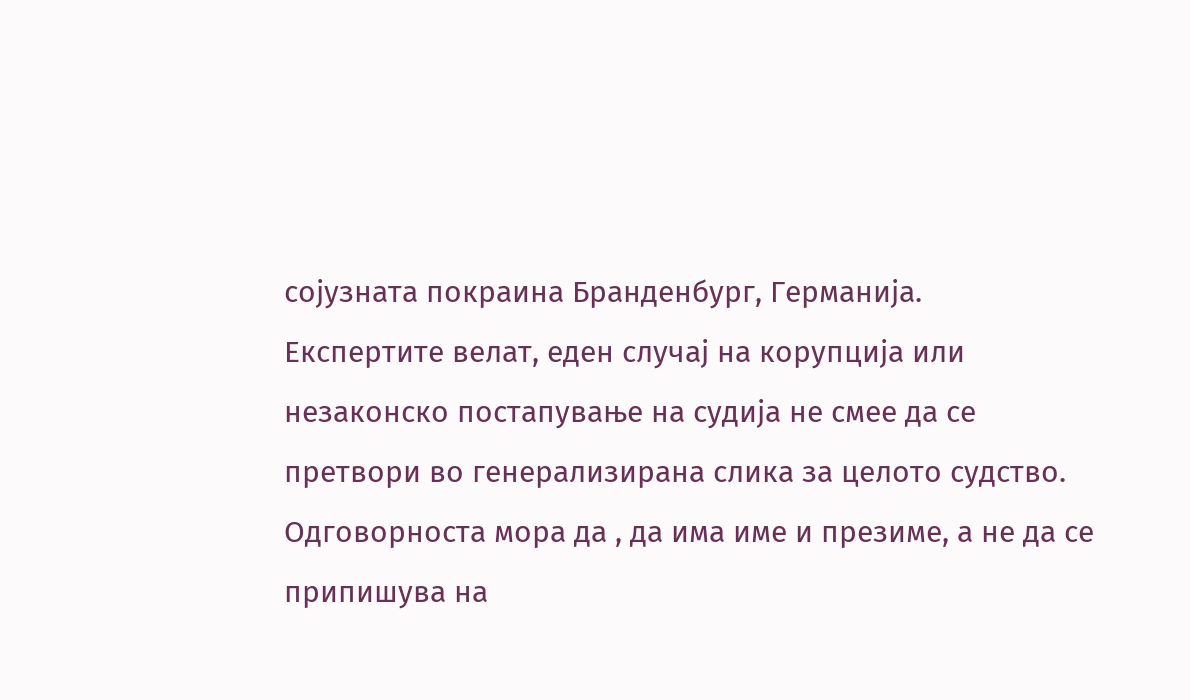сојузната покраина Бранденбург, Германија.
Експертите велат, еден случај на корупција или незаконско постапување на судија не смее да се претвори во генерализирана слика за целото судство. Одговорноста мора да , да има име и презиме, а не да се припишува на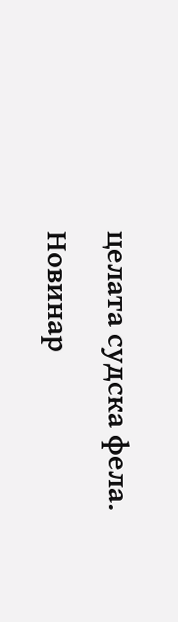целата судска фела.
Новинар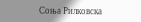Соња Рилковска